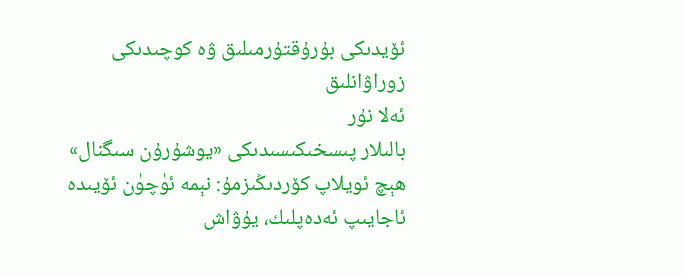ئۆيدىكى بۇرۇقتۇرمىلىق ۋە كوچىدىكى زوراۋانلىق
ئەلا نۇر
بالىلار پىسخىكىسىدىكى «يوشۇرۇن سىگنال»
ھېچ ئويلاپ كۆردىڭىزمۇ: نېمە ئۈچۈن ئۆيىدە ئاجايىپ ئەدەپلىك، يۇۋاش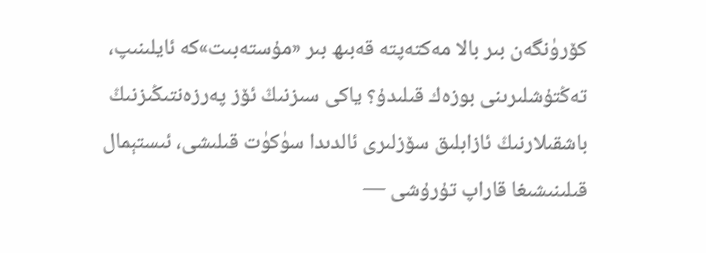كۆرۈنگەن بىر بالا مەكتەپتە قەبىھ بىر «مۇستەبىت»كە ئايلىنىپ، تەڭتۇشلىرىنى بوزەك قىلىدۇ؟ ياكى سىزنىڭ ئۆز پەرزەنتىڭىزنىڭ باشقىلارنىڭ ئازابلىق سۆزلىرى ئالدىدا سۈكۈت قىلىشى، ئىستېمال قىلىنىشىغا قاراپ تۇرۇشى —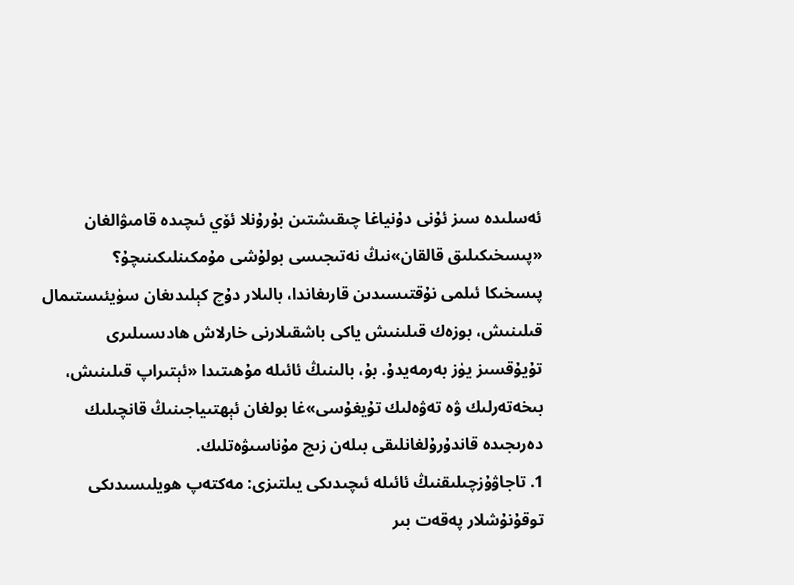ئەسلىدە سىز ئۇنى دۇنياغا چىقىشتىن بۇرۇنلا ئۆي ئىچىدە قامىۋالغان «پىسخىكىلىق قالقان»نىڭ نەتىجىسى بولۇشى مۇمكىنلىكىنىچۇ؟
پىسخىكا ئىلمى نۇقتىسىدىن قارىغاندا، بالىلار دۇچ كېلىدىغان سۈيئىستىمال قىلىنىش، بوزەك قىلىنىش ياكى باشقىلارنى خارلاش ھادىسىلىرى تۇيۇقسىز يۈز بەرمەيدۇ. بۇ، بالىنىڭ ئائىلە مۇھىتىدا «ئېتىراپ قىلىنىش، بىخەتەرلىك ۋە تەۋەلىك تۇيغۇسى»غا بولغان ئېھتىياجىنىڭ قانچىلىك دەرىجىدە قاندۇرۇلغانلىقى بىلەن زىچ مۇناسىۋەتلىك.
1. تاجاۋۇزچىلىقنىڭ ئائىلە ئىچىدىكى يىلتىزى: مەكتەپ ھويلىسىدىكى توقۇنۇشلار پەقەت بىر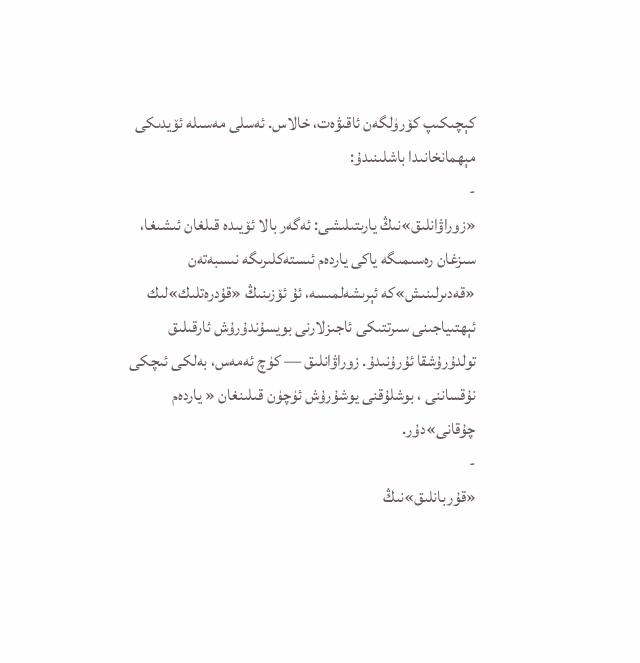كېچىكىپ كۆرۈلگەن ئاقىۋەت، خالاس. ئەسلى مەسىلە ئۆيدىكى مېھمانخانىدا باشلىنىدۇ:
-
«زوراۋانلىق»نىڭ يارىتىلىشى: ئەگەر بالا ئۆيىدە قىلغان ئىشىغا، سىزغان رەسىمىگە ياكى ياردەم ئىستەكلىرىگە نىسبەتەن «قەدىرلىنىش»كە ئېرىشەلمىسە، ئۇ ئۆزىنىڭ «قۇدرەتلىك»لىك ئېھتىياجىنى سىرتتىكى ئاجىزلارنى بويسۇندۇرۇش ئارقىلىق تولدۇرۇشقا ئۇرۇنىدۇ. زوراۋانلىق — كۈچ ئەمەس، بەلكى ئىچكى نۇقساننى ، بوشلۇقنى يوشۇرۇش ئۈچۈن قىلىنغان « ياردەم چۇقانى»دۇر.
-
«قۇربانلىق»نىڭ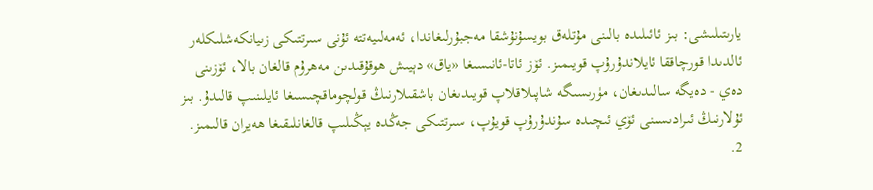يارىتىلىشى: بىز ئائىلىدە بالىنى مۇتلەق بويسۇنۇشقا مەجبۇرلىغاندا، ئەمەلىيەتتە ئۇنى سىرتتىكى زىيانكەشلىكلەر ئالدىدا قورچاققا ئايلاندۇرۇپ قويىمىز. ئۆز ئاتا-ئانىسىغا «ياق» دېيىش ھوقۇقىدىن مەھرۇم قالغان بالا، ئۆزىنى دەي - دەيگە سالىدىغان، مۈرىسىگە شاپىلاقلاپ قويىدىغان باشقىلارنىڭ قولچوماقچىسىغا ئايلىنىپ قالىدۇ. بىز ئۇلارنىڭ ئىرادىسىنى ئۆي ئىچىدە سۇندۇرۇپ قويۇپ، سىرتتىكى جەڭدە يېڭىلىپ قالغانلىقىغا ھەيران قالىمىز.
2.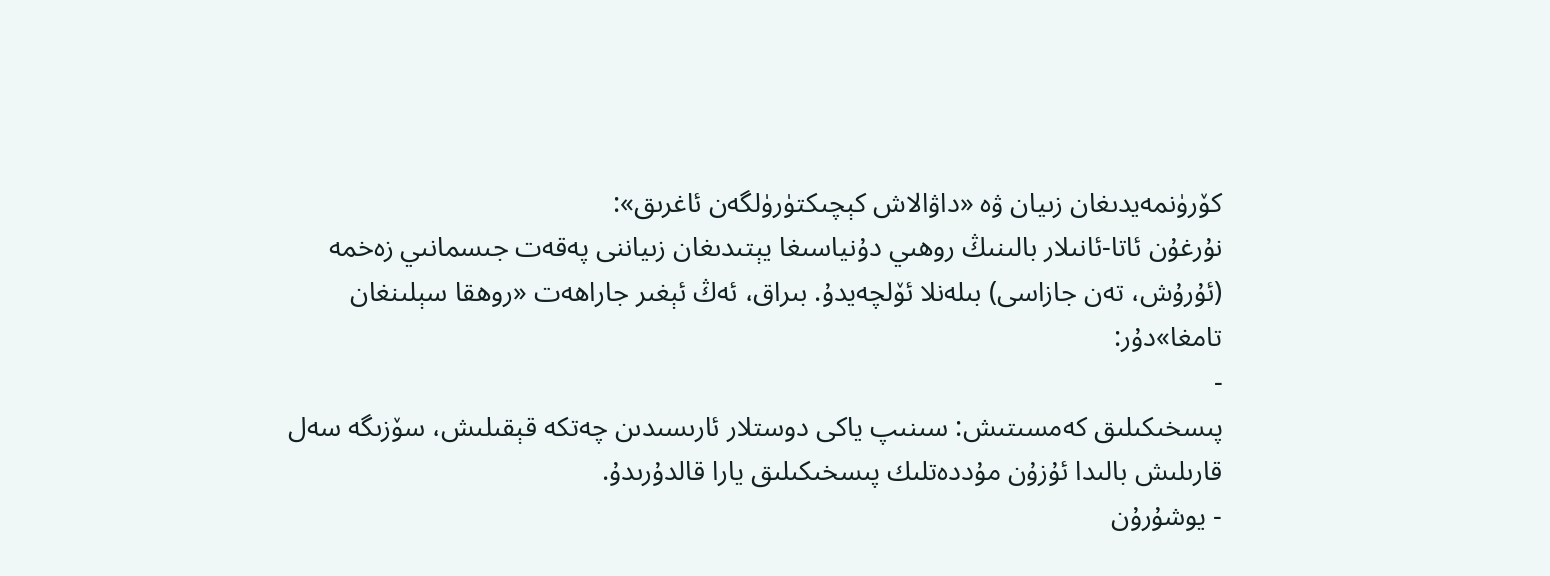كۆرۈنمەيدىغان زىيان ۋە «داۋالاش كېچىكتۈرۈلگەن ئاغرىق»:
نۇرغۇن ئاتا-ئانىلار بالىنىڭ روھىي دۇنياسىغا يېتىدىغان زىياننى پەقەت جىسمانىي زەخمە (ئۇرۇش، تەن جازاسى) بىلەنلا ئۆلچەيدۇ. بىراق، ئەڭ ئېغىر جاراھەت «روھقا سېلىنغان تامغا»دۇر:
-
پىسخىكىلىق كەمسىتىش: سىنىپ ياكى دوستلار ئارىسىدىن چەتكە قېقىلىش، سۆزىگە سەل قارىلىش بالىدا ئۇزۇن مۇددەتلىك پىسخىكىلىق يارا قالدۇرىدۇ.
- يوشۇرۇن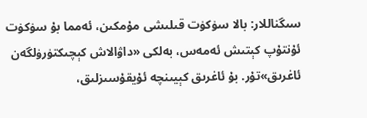سىگناللار: بالا سۈكۈت قىلىشى مۇمكىن، ئەمما بۇ سۈكۈت ئۇنتۇپ كېتىش ئەمەس، بەلكى «داۋالاش كېچىكتۈرۈلگەن ئاغرىق»تۇر. بۇ ئاغرىق كېيىنچە ئۇيقۇسىزلىق،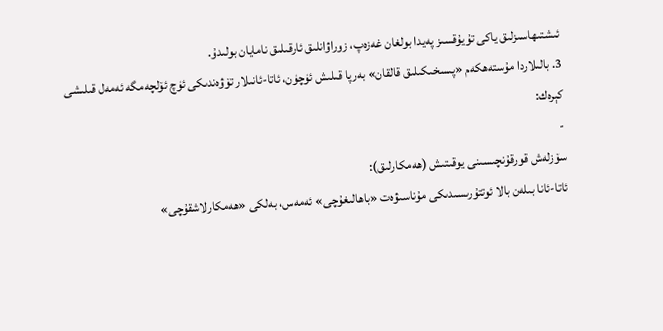ئىشتىھاسىزلىق ياكى تۇيۇقسىز پەيدا بولغان غەزەپ، زوراۋانلىق ئارقىلىق نامايان بولىدۇ.
3. بالىلاردا مۇستەھكەم «پىسخىكىلىق قالقان» بەرپا قىلىش ئۈچۈن، ئاتا-ئانىلار تۆۋەندىكى ئۈچ ئۆلچەمگە ئەمەل قىلىشى كېرەك:
-
سۆزلەش قورقۇنچىسىنى يوقىتىش (ھەمكارلىق):
ئاتا-ئانا بىلەن بالا ئوتتۇرىسىدىكى مۇناسىۋەت «باھالىغۇچى» ئەمەس، بەلكى «ھەمكارلاشقۇچى»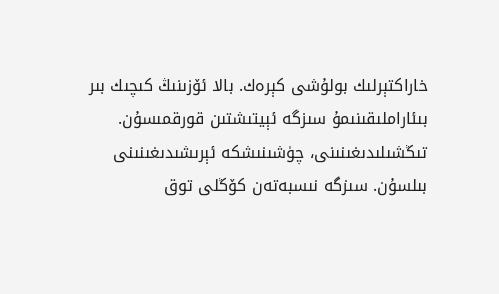خاراكتېرلىك بولۇشى كېرەك. بالا ئۆزىنىڭ كىچىك بىر بىئاراملىقىنىمۇ سىزگە ئېيتىشتىن قورقمىسۇن. تىڭشىلىدىغىنىنى، چۈشىنىشكە ئېرىشىدىغىنىنى بىلسۇن. سىزگە نىسبەتەن كۆڭلى توق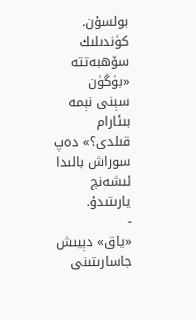بولسۇن. كۈندىلىك سۆھبەتتە «بۈگۈن سېنى نېمە بىئارام قىلدى؟» دەپ سوراش بالىدا ئىشەنچ يارىتىدۇ.
-
«ياق» دېيىش جاسارىتىنى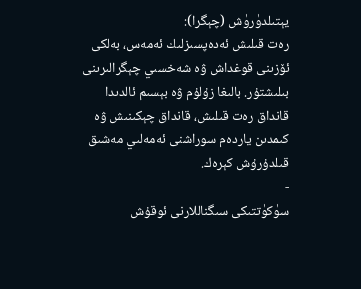يېتىلدۈرۈش (چېگرا):
رەت قىلىش ئەدەپسىزلىك ئەمەس، بەلكى ئۆزىنى قوغداش ۋە شەخسىي چېگرالىرىنى بىلىشتۇر. بالىغا زۇلۇم ۋە بېسىم ئالدىدا قانداق رەت قىلىش، قانداق چېكىنىش ۋە كىمدىن ياردەم سوراشنى ئەمەلىي مەشىق قىلدۇرۇش كېرەك.
-
سۈكۈتتىكى سىگناللارنى ئوقۇش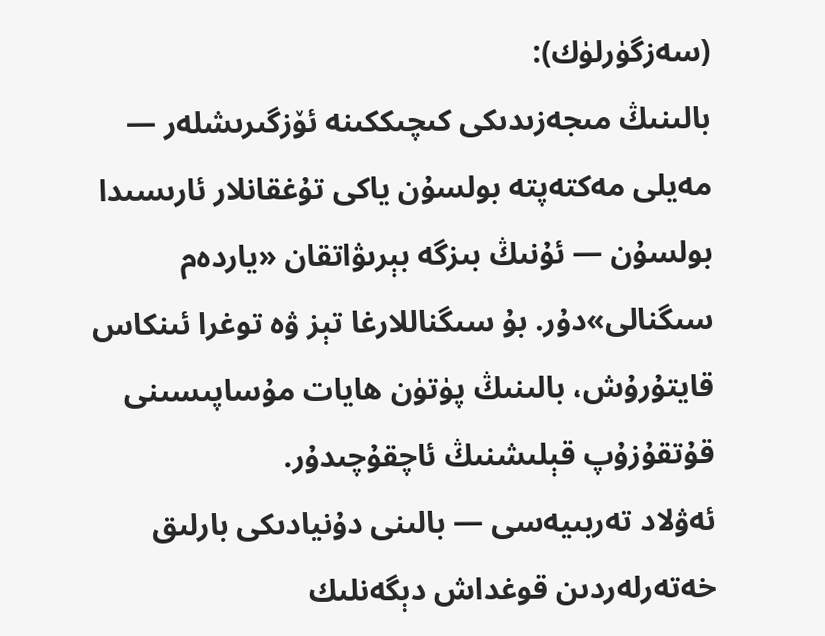(سەزگۈرلۈك):
بالىنىڭ مىجەزىدىكى كىچىككىنە ئۆزگىرىشلەر — مەيلى مەكتەپتە بولسۇن ياكى تۇغقانلار ئارىسىدا بولسۇن — ئۇنىڭ بىزگە بېرىۋاتقان «ياردەم سىگنالى»دۇر. بۇ سىگناللارغا تېز ۋە توغرا ئىنكاس قايتۇرۇش، بالىنىڭ پۈتۈن ھايات مۇساپىسىنى قۇتقۇزۇپ قېلىشنىڭ ئاچقۇچىدۇر.
ئەۋلاد تەربىيەسى — بالىنى دۇنيادىكى بارلىق خەتەرلەردىن قوغداش دېگەنلىك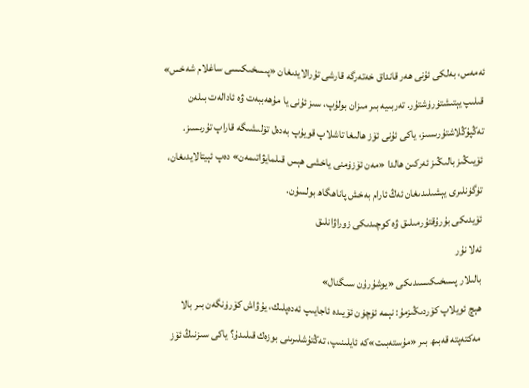ئەمەس، بەلكى ئۇنى ھەر قانداق خەتەرگە قارشى تۇرالايدىغان «پىسخىكىسى ساغلام شەخس» قىلىپ يېتىشتۈرۈشتۇر. تەربىيە بىر مىزان بولۇپ، سىز ئۇنى يا مۇھەببەت ۋە ئادالەت بىلەن تەڭپۇڭلاشتۇرىسىز، ياكى ئۇنى ئۆز ھالىغا تاشلاپ قويۇپ بەدەل تۆلىشىگە قاراپ تۇرىسىز.
ئۆيىڭىز بالىڭىز ئەركىن ھالدا «مەن ئۆزۈمنى ياخشى ھېس قىلمايۋاتىمەن» دەپ ئېيتالايدىغان، تۈگۈنلىرى يېشىلىدىغان ئەڭ ئارام بەخش پاناھگاھ بولسۇن.
ئۆيدىكى بۇرۇقتۇرمىلىق ۋە كوچىدىكى زوراۋانلىق
ئەلا نۇر
بالىلار پىسخىكىسىدىكى «يوشۇرۇن سىگنال»
ھېچ ئويلاپ كۆردىڭىزمۇ: نېمە ئۈچۈن ئۆيىدە ئاجايىپ ئەدەپلىك، يۇۋاش كۆرۈنگەن بىر بالا مەكتەپتە قەبىھ بىر «مۇستەبىت»كە ئايلىنىپ، تەڭتۇشلىرىنى بوزەك قىلىدۇ؟ ياكى سىزنىڭ ئۆز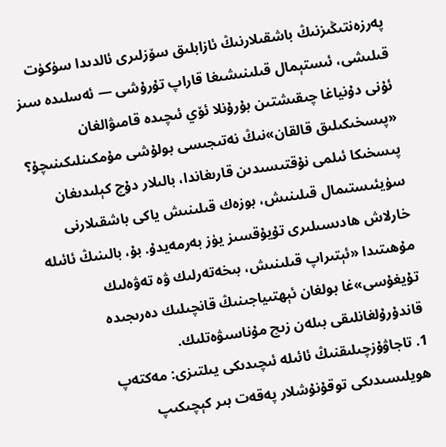پەرزەنتىڭىزنىڭ باشقىلارنىڭ ئازابلىق سۆزلىرى ئالدىدا سۈكۈت قىلىشى، ئىستېمال قىلىنىشىغا قاراپ تۇرۇشى — ئەسلىدە سىز ئۇنى دۇنياغا چىقىشتىن بۇرۇنلا ئۆي ئىچىدە قامىۋالغان «پىسخىكىلىق قالقان»نىڭ نەتىجىسى بولۇشى مۇمكىنلىكىنىچۇ؟
پىسخىكا ئىلمى نۇقتىسىدىن قارىغاندا، بالىلار دۇچ كېلىدىغان سۈيئىستىمال قىلىنىش، بوزەك قىلىنىش ياكى باشقىلارنى خارلاش ھادىسىلىرى تۇيۇقسىز يۈز بەرمەيدۇ. بۇ، بالىنىڭ ئائىلە مۇھىتىدا «ئېتىراپ قىلىنىش، بىخەتەرلىك ۋە تەۋەلىك تۇيغۇسى»غا بولغان ئېھتىياجىنىڭ قانچىلىك دەرىجىدە قاندۇرۇلغانلىقى بىلەن زىچ مۇناسىۋەتلىك.
1. تاجاۋۇزچىلىقنىڭ ئائىلە ئىچىدىكى يىلتىزى: مەكتەپ ھويلىسىدىكى توقۇنۇشلار پەقەت بىر كېچىكىپ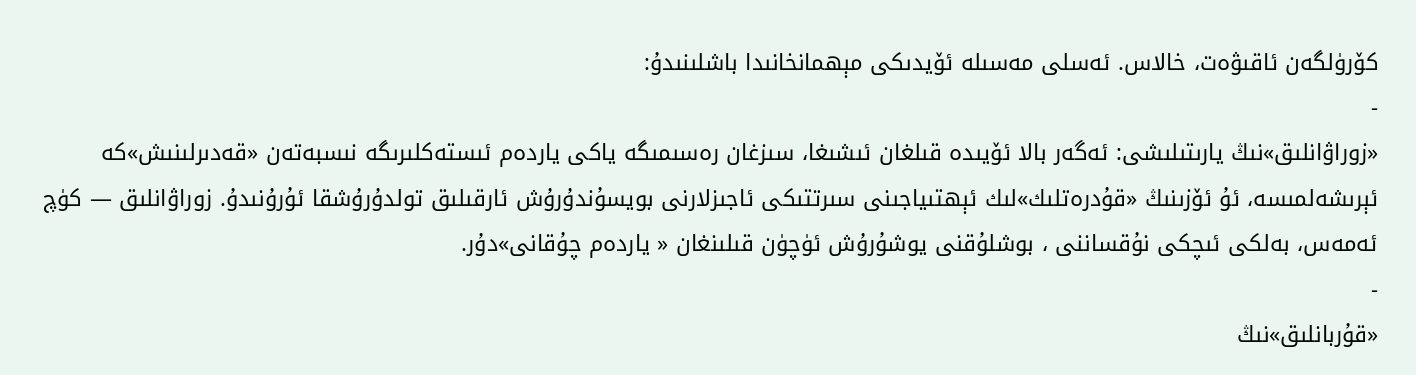كۆرۈلگەن ئاقىۋەت، خالاس. ئەسلى مەسىلە ئۆيدىكى مېھمانخانىدا باشلىنىدۇ:
-
«زوراۋانلىق»نىڭ يارىتىلىشى: ئەگەر بالا ئۆيىدە قىلغان ئىشىغا، سىزغان رەسىمىگە ياكى ياردەم ئىستەكلىرىگە نىسبەتەن «قەدىرلىنىش»كە ئېرىشەلمىسە، ئۇ ئۆزىنىڭ «قۇدرەتلىك»لىك ئېھتىياجىنى سىرتتىكى ئاجىزلارنى بويسۇندۇرۇش ئارقىلىق تولدۇرۇشقا ئۇرۇنىدۇ. زوراۋانلىق — كۈچ ئەمەس، بەلكى ئىچكى نۇقساننى ، بوشلۇقنى يوشۇرۇش ئۈچۈن قىلىنغان « ياردەم چۇقانى»دۇر.
-
«قۇربانلىق»نىڭ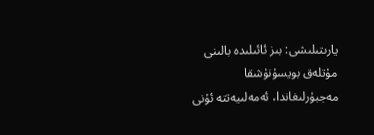يارىتىلىشى: بىز ئائىلىدە بالىنى مۇتلەق بويسۇنۇشقا مەجبۇرلىغاندا، ئەمەلىيەتتە ئۇنى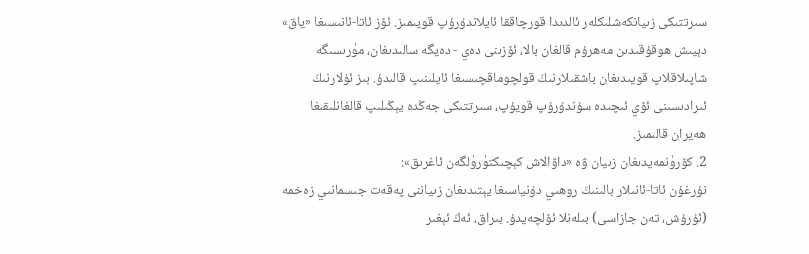سىرتتىكى زىيانكەشلىكلەر ئالدىدا قورچاققا ئايلاندۇرۇپ قويىمىز. ئۆز ئاتا-ئانىسىغا «ياق» دېيىش ھوقۇقىدىن مەھرۇم قالغان بالا، ئۆزىنى دەي - دەيگە سالىدىغان، مۈرىسىگە شاپىلاقلاپ قويىدىغان باشقىلارنىڭ قولچوماقچىسىغا ئايلىنىپ قالىدۇ. بىز ئۇلارنىڭ ئىرادىسىنى ئۆي ئىچىدە سۇندۇرۇپ قويۇپ، سىرتتىكى جەڭدە يېڭىلىپ قالغانلىقىغا ھەيران قالىمىز.
2. كۆرۈنمەيدىغان زىيان ۋە «داۋالاش كېچىكتۈرۈلگەن ئاغرىق»:
نۇرغۇن ئاتا-ئانىلار بالىنىڭ روھىي دۇنياسىغا يېتىدىغان زىياننى پەقەت جىسمانىي زەخمە (ئۇرۇش، تەن جازاسى) بىلەنلا ئۆلچەيدۇ. بىراق، ئەڭ ئېغىر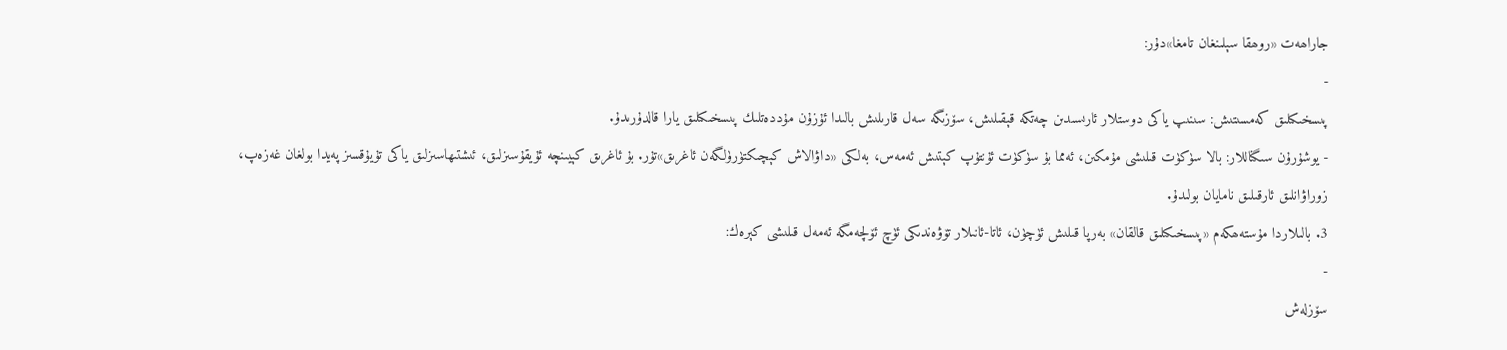جاراھەت «روھقا سېلىنغان تامغا»دۇر:
-
پىسخىكىلىق كەمسىتىش: سىنىپ ياكى دوستلار ئارىسىدىن چەتكە قېقىلىش، سۆزىگە سەل قارىلىش بالىدا ئۇزۇن مۇددەتلىك پىسخىكىلىق يارا قالدۇرىدۇ.
- يوشۇرۇن سىگناللار: بالا سۈكۈت قىلىشى مۇمكىن، ئەمما بۇ سۈكۈت ئۇنتۇپ كېتىش ئەمەس، بەلكى «داۋالاش كېچىكتۈرۈلگەن ئاغرىق»تۇر. بۇ ئاغرىق كېيىنچە ئۇيقۇسىزلىق، ئىشتىھاسىزلىق ياكى تۇيۇقسىز پەيدا بولغان غەزەپ، زوراۋانلىق ئارقىلىق نامايان بولىدۇ.
3. بالىلاردا مۇستەھكەم «پىسخىكىلىق قالقان» بەرپا قىلىش ئۈچۈن، ئاتا-ئانىلار تۆۋەندىكى ئۈچ ئۆلچەمگە ئەمەل قىلىشى كېرەك:
-
سۆزلەش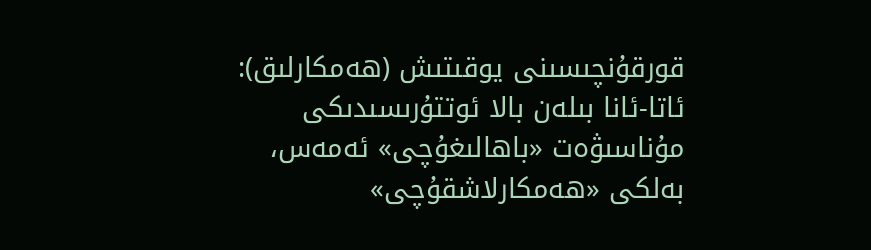قورقۇنچىسىنى يوقىتىش (ھەمكارلىق):
ئاتا-ئانا بىلەن بالا ئوتتۇرىسىدىكى مۇناسىۋەت «باھالىغۇچى» ئەمەس، بەلكى «ھەمكارلاشقۇچى»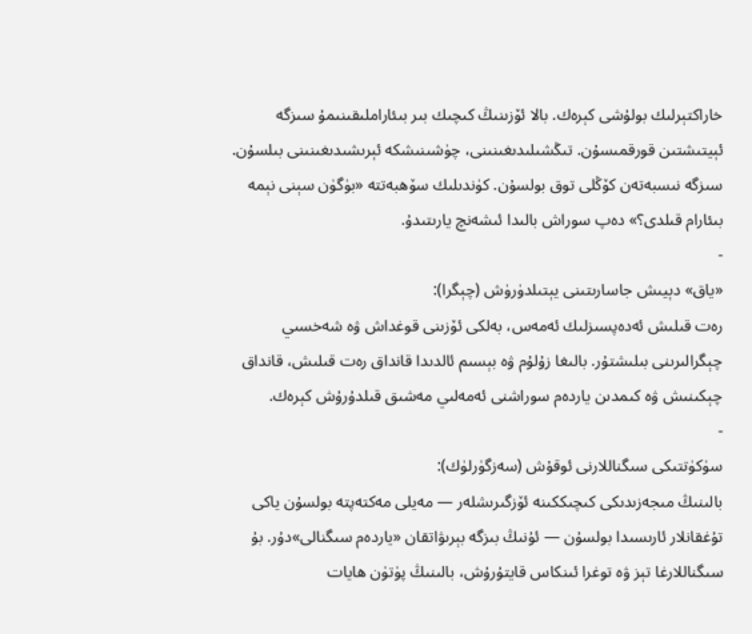خاراكتېرلىك بولۇشى كېرەك. بالا ئۆزىنىڭ كىچىك بىر بىئاراملىقىنىمۇ سىزگە ئېيتىشتىن قورقمىسۇن. تىڭشىلىدىغىنىنى، چۈشىنىشكە ئېرىشىدىغىنىنى بىلسۇن. سىزگە نىسبەتەن كۆڭلى توق بولسۇن. كۈندىلىك سۆھبەتتە «بۈگۈن سېنى نېمە بىئارام قىلدى؟» دەپ سوراش بالىدا ئىشەنچ يارىتىدۇ.
-
«ياق» دېيىش جاسارىتىنى يېتىلدۈرۈش (چېگرا):
رەت قىلىش ئەدەپسىزلىك ئەمەس، بەلكى ئۆزىنى قوغداش ۋە شەخسىي چېگرالىرىنى بىلىشتۇر. بالىغا زۇلۇم ۋە بېسىم ئالدىدا قانداق رەت قىلىش، قانداق چېكىنىش ۋە كىمدىن ياردەم سوراشنى ئەمەلىي مەشىق قىلدۇرۇش كېرەك.
-
سۈكۈتتىكى سىگناللارنى ئوقۇش (سەزگۈرلۈك):
بالىنىڭ مىجەزىدىكى كىچىككىنە ئۆزگىرىشلەر — مەيلى مەكتەپتە بولسۇن ياكى تۇغقانلار ئارىسىدا بولسۇن — ئۇنىڭ بىزگە بېرىۋاتقان «ياردەم سىگنالى»دۇر. بۇ سىگناللارغا تېز ۋە توغرا ئىنكاس قايتۇرۇش، بالىنىڭ پۈتۈن ھايات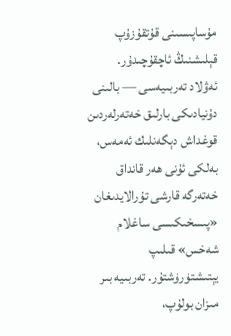مۇساپىسىنى قۇتقۇزۇپ قېلىشنىڭ ئاچقۇچىدۇر.
ئەۋلاد تەربىيەسى — بالىنى دۇنيادىكى بارلىق خەتەرلەردىن قوغداش دېگەنلىك ئەمەس، بەلكى ئۇنى ھەر قانداق خەتەرگە قارشى تۇرالايدىغان «پىسخىكىسى ساغلام شەخس» قىلىپ يېتىشتۈرۈشتۇر. تەربىيە بىر مىزان بولۇپ،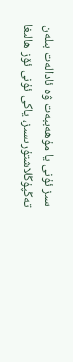سىز ئۇنى يا مۇھەببەت ۋە ئادالەت بىلەن تەڭپۇڭلاشتۇرىسىز، ياكى ئۇنى ئۆز ھالىغا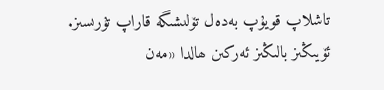تاشلاپ قويۇپ بەدەل تۆلىشىگە قاراپ تۇرىسىز.
ئۆيىڭىز بالىڭىز ئەركىن ھالدا «مەن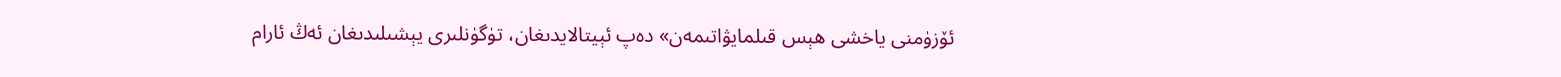ئۆزۈمنى ياخشى ھېس قىلمايۋاتىمەن» دەپ ئېيتالايدىغان، تۈگۈنلىرى يېشىلىدىغان ئەڭ ئارام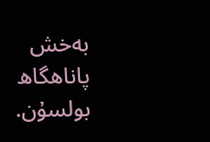بەخش پاناھگاھ بولسۇن.